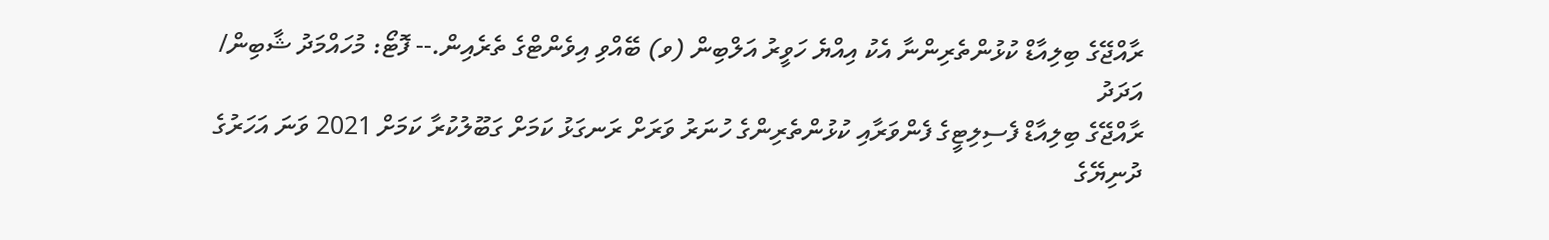ރާއްޖޭގެ ބިލިއާޑް ކުޅުންތެރިންނާ އެކު އިއްޔެ ހަވީރު އަލްބިން (ވ) ބޭއްވި އިވެންޓްގެ ތެރެއިން.-- ފޮޓޯ: މުހައްމަދު ޝާބިން/ އަދަދު
ރާއްޖޭގެ ބިލިއާޑް ފެސިލިޓީގެ ފެންވަރާއި ކުޅުންތެރިންގެ ހުނަރު ވަރަށް ރަނގަޅު ކަމަށް ގަބޫލުކުރާ ކަމަށް 2021 ވަނަ އަހަރުގެ ދުނިޔޭގެ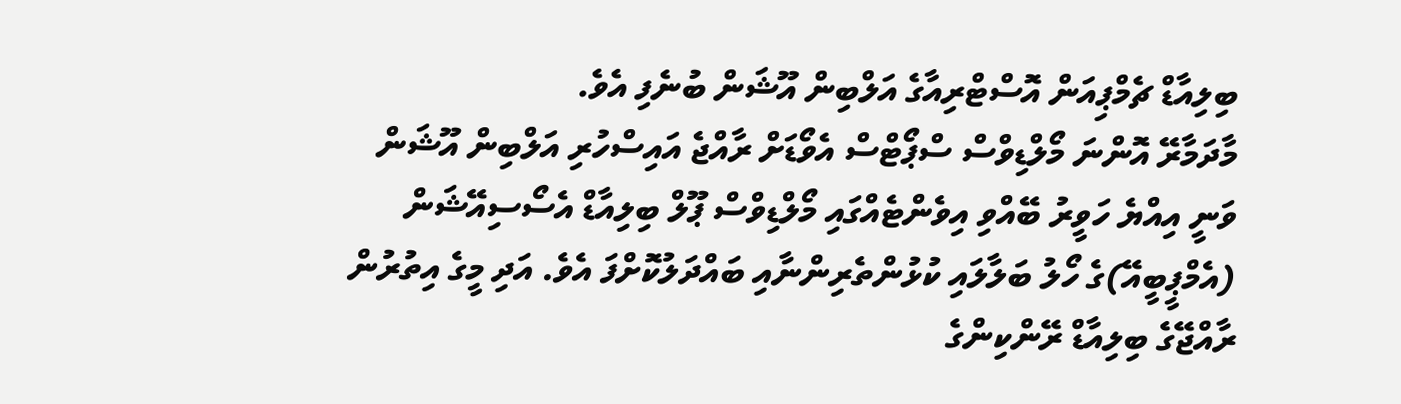ބިލިއާޑް ޗެމްޕިއަން އޮސްޓްރިއާގެ އަލްބިން އޫޝަން ބުނެފި އެވެ.
މާދަމާރޭ އޮންނަ މޯލްޑިވްސް ސްޕޯޓްސް އެވޯޑަށް ރާއްޖެ އައިސްހުރި އަލްބިން އޫޝަން ވަނީ އިއްޔެ ހަވީރު ބޭއްވި އިވެންޓެއްގައި މޯލްޑިވްސް ޕޫލް ބިލިއާޑް އެސޯސިއޭޝަން (އެމްޕީބީއޭ)ގެ ހޯލު ބަލާލައި ކުޅުންތެރިންނާއި ބައްދަލުކޮށްފަ އެވެ. އަދި މީގެ އިތުރުން ރާއްޖޭގެ ބިލިއާޑް ރޭންކިންގެ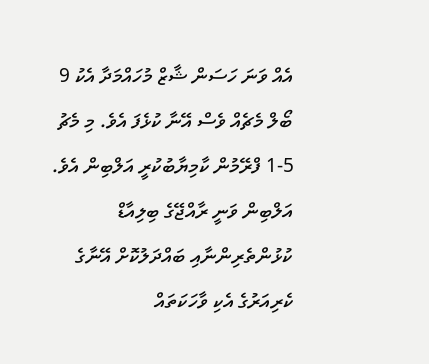އެއް ވަނަ ހަސަން ޝާޒް މުހައްމަދާ އެކު 9 ބޯލް މެޗެއް ވެސް އޭނާ ކުޅެފަ އެވެ. މި މެޗު 5-1 ފްރޭމުން ކާމިޔާބުކުރީ އަލްބިން އެވެ.
އަލްބިން ވަނީ ރާއްޖޭގެ ބިލިއާޑް ކުޅުންތެރިންނާއި ބައްދަލުކޮށް އޭނާގެ ކެރިއަރުގެ އެކި ވާހަކަތައް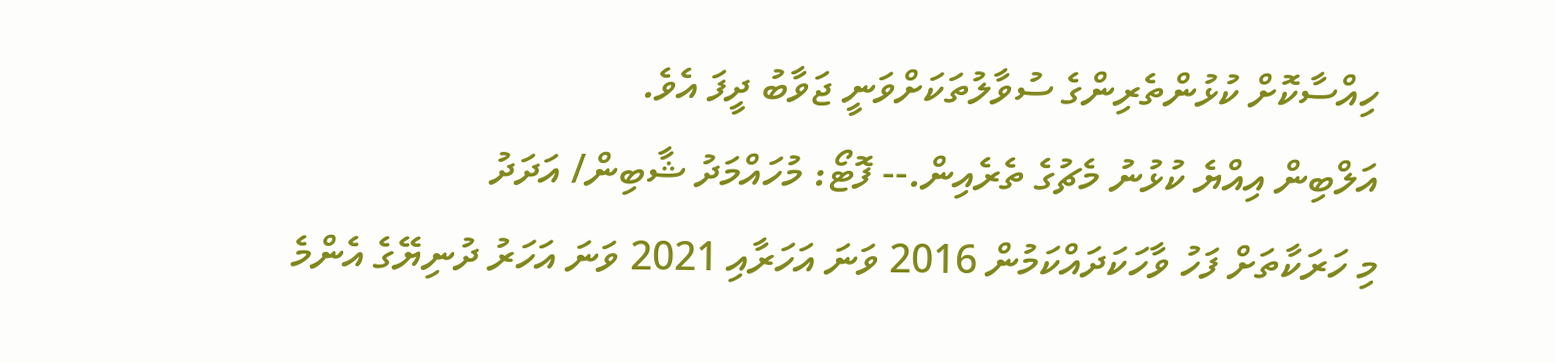ހިއްސާކޮށް ކުޅުންތެރިންގެ ސުވާލުތަކަށްވަނީ ޖަވާބު ދީފަ އެވެ.
އަލްބިން އިއްޔެ ކުޅުނު މެޗުގެ ތެރެއިން.-- ފޮޓޯ: މުހައްމަދު ޝާބިން/ އަދަދު
މި ހަރަކާތަށް ފަހު ވާހަކަދައްކަމުން 2016 ވަނަ އަހަރާއި 2021 ވަނަ އަހަރު ދުނިޔޭގެ އެންމެ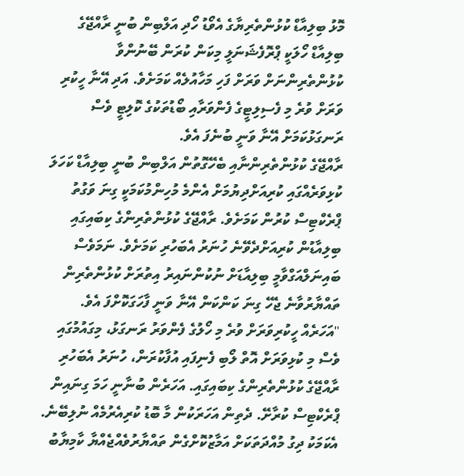މޮޅު ބިލިއާޑް ކުޅުންތެރިޔާގެ އެވޯޑު ހޯދި އަލްބިން ބުނީ ރާއްޖޭގެ ބިލިއާޑް ހޯލަކީ ޕްރޮފެޝަނަލީ މިކަން ކުރަން ބޭނުންވާ ކުޅުންތެރިންނަށް ވަރަށް ފަހި މަހާއުލެއް ކަމަށެވެ. އަދި އޭނާ ހީކުރި ވަރަށް ވުރެ މި ފެސިލިޓީގެ ފެންވަރާއި ބޯޑުތަކުގެ ކޮލިޓީ ވެސް ރަނގަޅުކަމަށް އޭނާ ވަނީ ބުނެފަ އެވެ.
ރާއްޖޭގެ ކުޅުންތެރިންނާއި ބެހޭގޮތުން އަލްބިން ބުނީ ބިލިއާޑް ކަހަލަ ކުޅިވަރެއްގައި ކުރިއަށްދިޔުމަށް އެންމެ މުހިންމުކަމަކީ ގިނަ ވަގުތު ޕްރެކްޓިސް ކުރުން ކަމަށެވެ. ރާއްޖޭގެ ކުޅުންތެރިންގެ ކިބައިގައި ބިލިއާޑުން ކުރިއަށްދެވޭނެ ހުނަރު އެބަހުރި ކަމަށެވެ. ނަމަވެސް ބައިނަލްއަގްވާމީ ބިލިއާޑަށް ނުކުންނައިރު އިތުރަށް ކުޅުންތެރިން ތައްޔާރުވާނެ ޖެހޭ ގިނަ ކަންކަން އޭނާ ވަނީ ފާހަގަކޮށްފަ އެވެ.
"އަހަރެއް ހީކުރިވަރަށް ވުރެ މި ހޯލުގެ ފެންވަރު ރަނގަޅު، މިގައުމުގައި ވެސް މި ކުޅިވަރަށް އޮތް ލޯބި ފެނިފައި އުފާކުރަން، ހުނަރު އެބަހުރި ރާއްޖޭގެ ކުޅުންތެރިންގެ ކިބައިގައި. އަހަރެން ބުނާނީ ހަމަ ގިނައިން ޕްރެކްޓިސް ކުރާށޭ. ދެތިން އަހަރަކުން މާ ބޮޑު ކުރިއެރުމެއް ނުލިބޭނެ. އެކަމަކު ދިގު މުއްދަތަކަށް އަމާޒުކޮށްގެން ތައްޔާރުވެއްޖެއްޔާ ކާމިޔާބު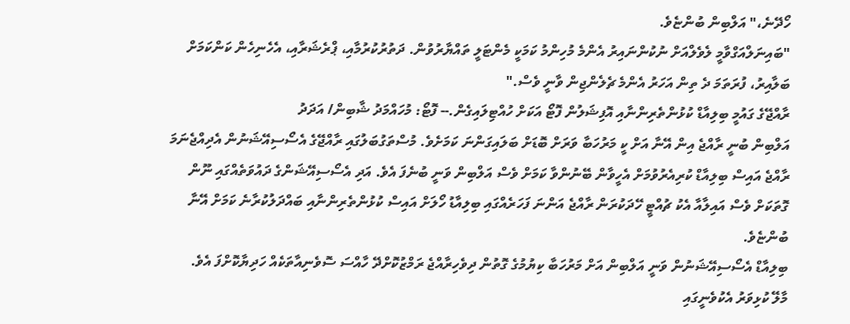ހޯދޭނެ،" އަލްބިން ބުންޏެވެ.
"ބައިނަލްއަގްވާމީ ލެވެލްއަށް ނުކުންނައިރު އެންމެ މުހިންމު ކަމަކީ މެންޓަލީ ތައްޔާރުވުން. ދަތުރުކުރުމާއި، ޕްރެޝަރާއި، އެހެނިހެން ކަންކަމަށް ބަލާއިރު، ފުރަތަމަ ދެ ތިން އަހަރު އެންމެ ޗެލެންޖިން ވާނީ ވެސް."
ރާއްޖޭގެ ގައުމީ ބިލިއާޑް ކުޅުންތެރިންނާއި އޮފިޝަލުން ފޮޓޯ އަކަށް ހުއްޓިލައިގެން.-- ފޮޓޯ: މުހައްމަދު ޝާބިން/ އަދަދު
އަލްބިން ބުނީ ރާއްޖެ އިން އޭނާ އަށް ކީ މަރުހަބާ ވަރަށް ބޮޑަށް ބަލައިގަންނަ ކަމަށެވެ. މުސްތަގުބަލުގައި ރާއްޖޭގެ އެސޯސިއޭޝަނުން އެދިއްޖެނަމަ ރާއްޖެ އައިސް ބިލިއާޑް ކުރިއެރުވުމަށް އެހީވާން ބޭނުންވާ ކަމަށް ވެސް އަލްބިން ވަނީ ބުނެފަ އެވެ. އަދި އެސޯސިއޭޝަންގެ ދައުވަތެއްގައި ނޫން ގޮތަކަށް ވެސް އައިލާއާ އެކު ޗުއްޓީ ހޭދަކުރަން ރާއްޖެ އަންނަ ފަހަރެއްގައި ބިލިއާޑު ހޯލަށް އައިސް ކުޅުންތެރިންނާއި ބައްދަލުކުރާނެ ކަމަށް އޭނާ ބުންޏެވެ.
ބިލިއާޑް އެސޯސިއޭޝަނުން ވަނީ އަލްބިން އަށް މަރުހަބާ ކިޔުމުގެ ގޮތުން ދިވެހިރާއްޖެ ރަމްޒުކޮށްދޭ ހާއްސަ ސޮވެނިއާތަކެއް ހަދިޔާކޮށްފަ އެވެ.
މާލޭ ކުޅިވަރު އެކުވެނީގައި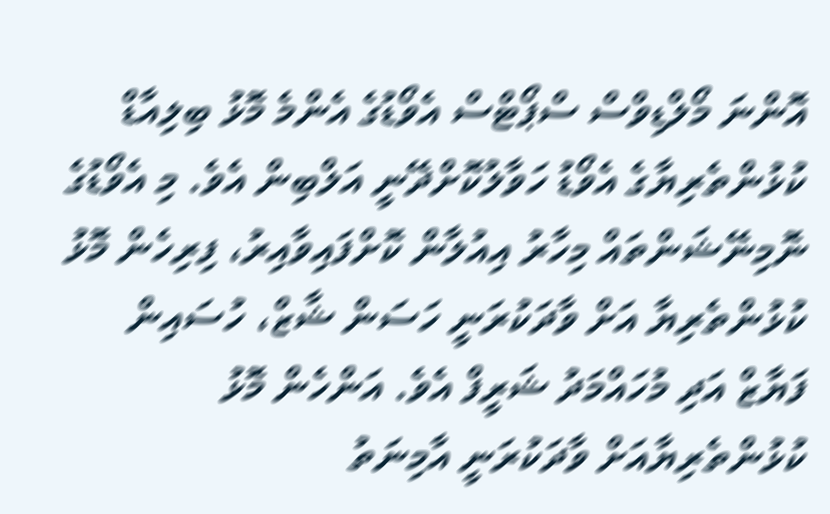އޮންނަ މޯލްޑިވްސް ސްޕޯޓްސް އެވޯޑުގެ އެންމެ މޮޅު ބިލިއާޑް ކުޅުންތެރިޔާގެ އެވޯޑު ހަވާލުކޮށްދޭނީ އަލްބިން އެވެ. މި އެވޯޑުގެ ނޮމިނޭޝަންތައް މިހާރު އިއުލާން ކޮށްފައިވާއިރު، ފިރިހެން މޮޅު ކުޅުންތެރިޔާ އަށް ވާދަކުރަނީ ހަސަން ޝާޒް، ހުސައިން ފަޔާޒް އަދި މުހައްމަދު ޝަރީފް އެވެ. އަންހެން މޮޅު ކުޅުންތެރިޔާއަށް ވާދަކުރަނީ އާމިނަތު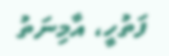ފަތުހީ، އާމިނަތު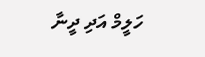ހަލީމް އަދި ދީނާ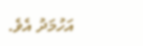އަހުމަދު އެވެ.